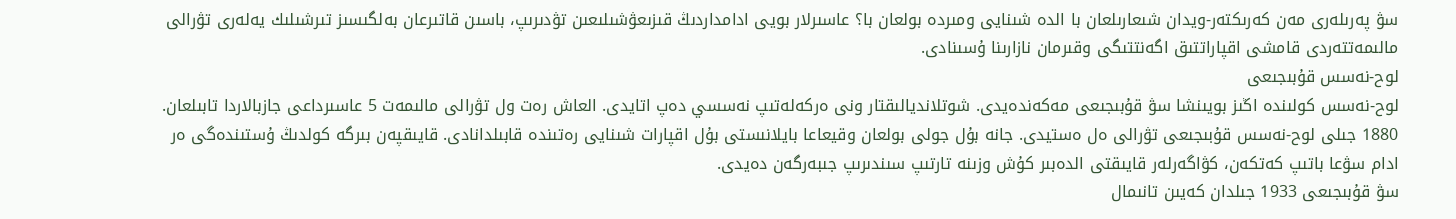سۋ پەرىلەرى مەن كەرىكتەر-ويدان شىعارىلعان با الدە شىنايى ومىردە بولعان با؟ عاسىرلار بويى ادامداردىڭ قىزىعۋشىلىعىن تۋدىرىپ، باسىن قاتىرعان بەلگىسىز تىرشىلىك يەلەرى تۋرالى مالىمەتتەردى قامشى اقپاراتتىق اگەنتتىگى وقىرمان نازارىنا ۇسىنادى.
لوح-نەسس قۇبىجىعى
لوح-نەسس كولىندە اڭىز بويىنشا سۋ قۇبىجىعى مەكەندەيدى. شوتلانديالىقتار ونى ەركەلەتىپ نەسسي دەپ اتايدى. العاش رەت ول تۋرالى مالىمەت 5 عاسىرداعى جازبالاردا تابىلعان. 1880 جىلى لوح-نەسس قۇبىجىعى تۋرالى ەل ەستيدى. جانە بۇل جولى بولعان وقيعاعا بايلانىستى بۇل اقپارات شىنايى رەتىندە قابىلدانادى. قايىقپەن بىرگە كولدىڭ ۇستىندەگى ەر ادام سۋعا باتىپ كەتكەن، كۋاگەرلەر قايىقتى الدەبىر كۇش وزىنە تارتىپ سىندىرىپ جىبەرگەن دەيدى.
سۋ قۇبىجىعى 1933 جىلدان كەيىن تانىمال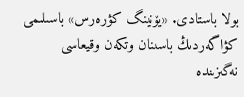بولا باستادى. «يۆنينگ كۋرەرس» باسىلىمى كۋاگەردىڭ باسىنان وتكەن وقيعاسى نەگىزىندە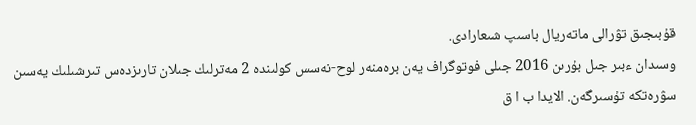قۇبىجىق تۋرالى ماتەريال باسىپ شىعارادى.
وسىدان ءبىر جىل بۇرىن 2016 جىلى فوتوگراف يەن برەمنەر لوح-نەسس كولىندە 2 مەترلىك جىلان تارىزدەس تىرشىلىك يەسىن سۋرەتكە تۇسىرگەن. الايدا ب ا ق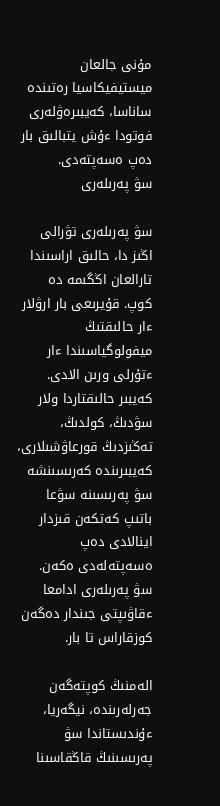مۇنى جالعان ميستيفيكاسيا رەتىندە ساناسا، كەيبىرەۋلەرى فوتودا ءۇش يتبالىق بار دەپ ەسەپتەدى.
سۋ پەرىلەرى

سۋ پەرىلەرى تۋرالى اڭىز دا، حالىق اراسىندا تارالعان اڭگىمە دە كوپ. قۇيرىعى بار ارۋلار ءار حالىقتىڭ ميفولوگياسىندا ءار ءتۇرلى ورىن الادى. كەيبىر حالىقتاردا ولار سۋدىڭ، كولدىڭ، تەڭىزدىڭ قورعاۋشىلارى، كەيبىرىندە كەرىسىنشە سۋ پەرىسىنە سۋعا باتىپ كەتكەن قىزدار اينالادى دەپ ەسەپتەلەدى ەكەن. سۋ پەرىلەرى ادامعا ءقاۋىپتى جىندار دەگەن كوزقاراس تا بار.

الەمنىڭ كوپتەگەن جەرلەرىندە، نيگەريا، ءۇندىستاندا سۋ پەرىسىنىڭ قاڭقاسىنا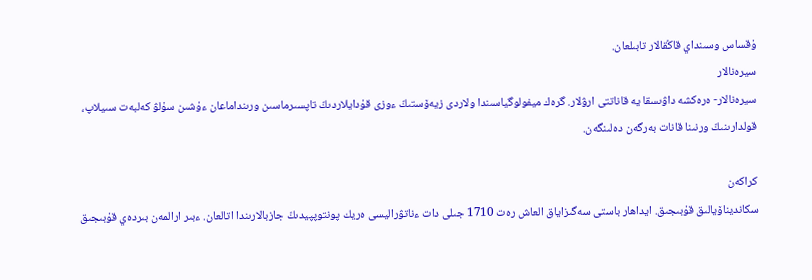ۇقساس وسىنداي قاڭقالار تابىلعان.
سيرەنالار
سيرەنالار- ەرەكشە داۋىسقا يە قاناتتى ارۋلار. گرەك ميفولوگياسىندا ولاردى زيەۆستىڭ ءوزى قۇدايلاردىڭ تاپسىرماسىن ورىنداماعان ءۇشىن سۇلۋ كەلبەت سىيلاپ، قولدارىنىڭ ورنىنا قانات بەرگەن دەلىنگەن.

كراكەن
سكانديناۆيالىق قۇبىجىق. ايداھار باستى سەگىزاياق العاش رەت 1710 جىلى دات ءناتۋراليسى ەريك پونتوپپيدىڭ جازبالارىندا اتالعان. ءبىر ارالمەن بىردەي قۇبىجىق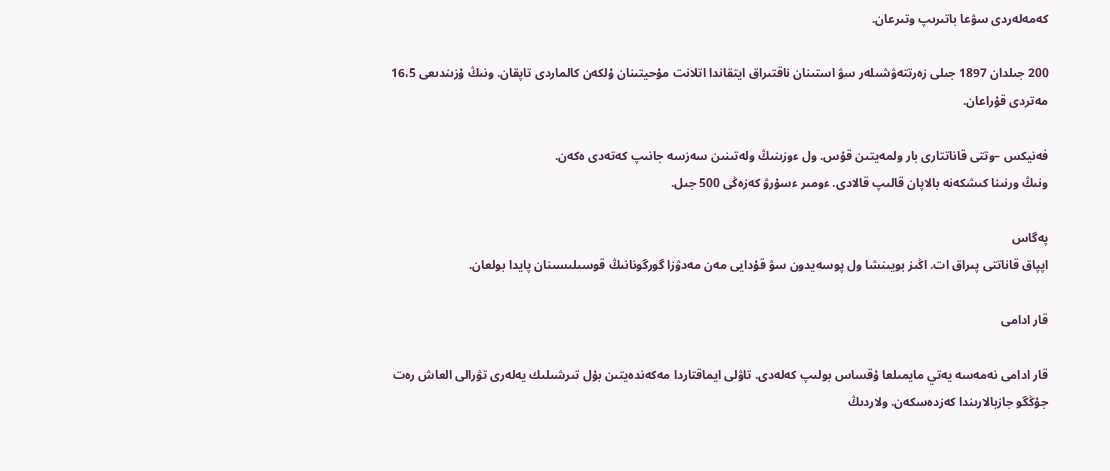كەمەلەردى سۋعا باتىرىپ وتىرعان.

200 جىلدان 1897 جىلى زەرتتەۋشىلەر سۋ استىنان ناقتىراق ايتقاندا اتلانت مۇحيتىنان ۇلكەن كالماردى تاپقان. ونىڭ ۇزىندىعى 16،5 مەتردى قۇراعان.

فەنيكس –وتتى قاناتتارى بار ولمەيتىن قۇس. ول ءوزىنىڭ ولەتىنىن سەزسە جانىپ كەتەدى ەكەن.
ونىڭ ورنىنا كىشكەنە بالاپان قالىپ قالادى. ءومىر ءسۇرۋ كەزەڭى 500 جىل.

پەگاس
اپپاق قاناتتى پىراق ات. اڭىز بويىنشا ول پوسەيدون سۋ قۇدايى مەن مەدۋزا گورگونانىڭ قوسىلىسىنان پايدا بولعان.

قار ادامى

قار ادامى نەمەسە يەتي مايمىلعا ۇقساس بولىپ كەلەدى. تاۋلى ايماقتاردا مەكەندەيتىن بۇل تىرشىلىك يەلەرى تۋرالى العاش رەت جۇڭگو جازبالارىندا كەزدەسكەن. ولاردىڭ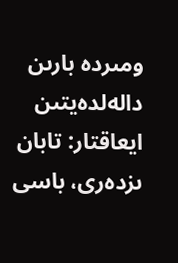ومىردە بارىن دالەلدەيتىن ايعاقتار: تابان ىزدەرى، باسى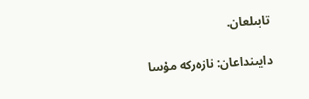تابىلعان.

دايىنداعان: نازەركە مۇسا